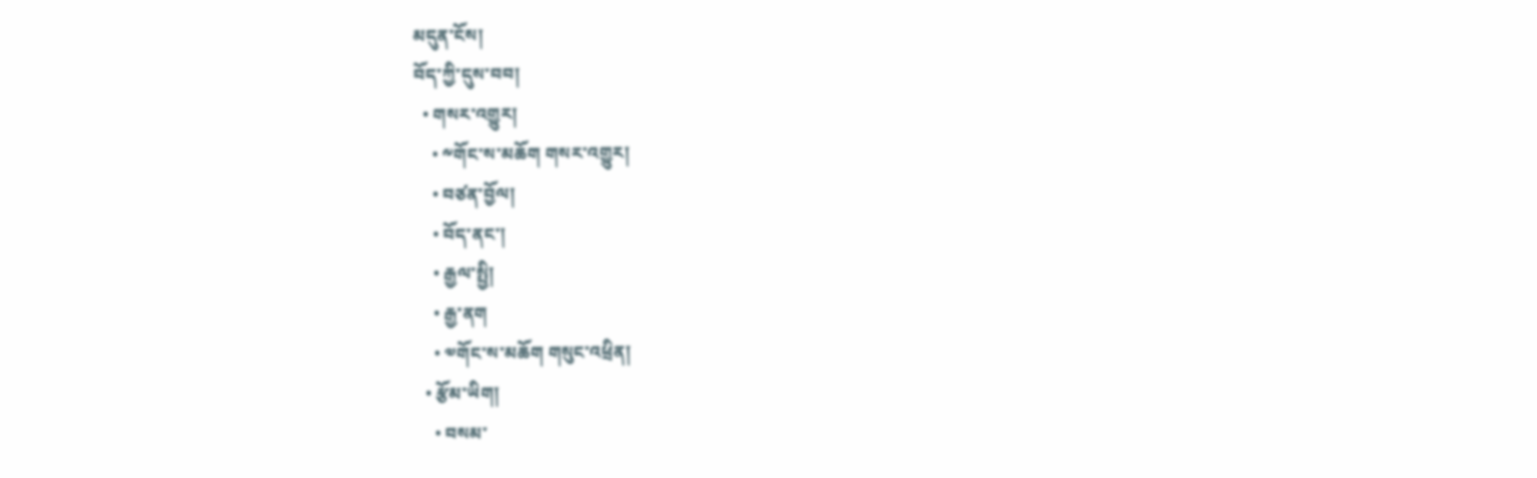མདུན་ངོས།
བོད་ཀྱི་དུས་བབ།
  • གསར་འགྱུར།
    • ༸གོང་ས་མཆོག གསར་འགྱུར།
    • བཙན་བྱོལ།
    • བོད་ནང་།
    • རྒྱལ་སྤྱི།
    • རྒྱ་ནག
    • ༧གོང་ས་མཆོག གསུང་འཕྲིན།
  • རྩོམ་ཡིག།
    • བསམ་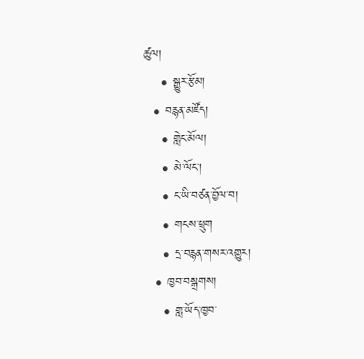ཚུལ།
    • སྒྱུར་རྩོམ།
  • བརྙན་མཛོད།
    • གླེང་མོལ།
    • མེ་ལོང་།
    • ང་ཡི་བཙན་བྱོལ་བ།
    • གངས་ཕྲུག
    • དྲ་བརྙན་གསར་འགྱུར།
  • ཁྱབ་བསྒྲགས།
    • གླ་ཡོད་ཁྱབ་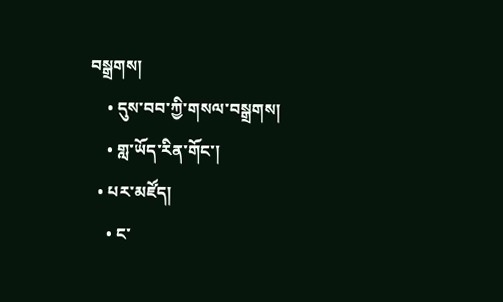བསྒྲགས།
    • དུས་བབ་ཀྱི་གསལ་བསྒྲགས།
    • གླ་ཡོད་རིན་གོང་།
  • པར་མཛོད།
    • ང་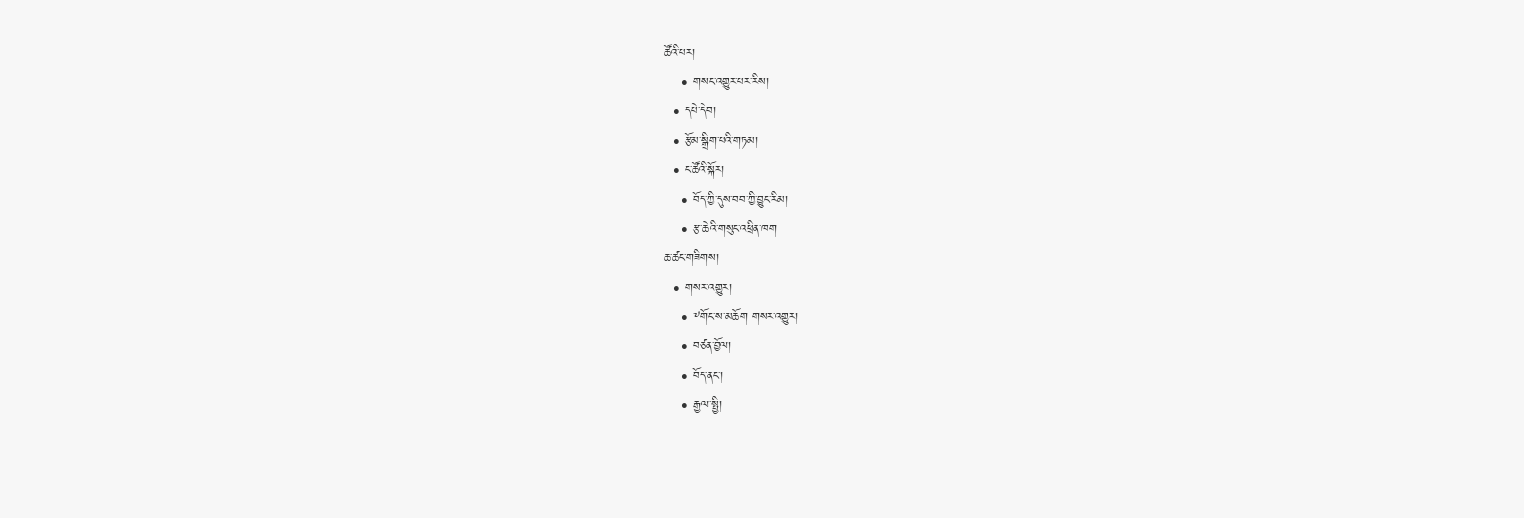ཚོའི་པར།
    • གསང་འགྱུར་པར་རིས།
  • དཔེ་དེབ།
  • རྩོམ་སྒྲིག་པའི་གཏམ།
  • ང་ཚོའི་སྐོར།
    • བོད་ཀྱི་དུས་བབ་ཀྱི་བྱུང་རིམ།
    • རྩ་ཆེའི་གསུང་འཕྲིན་ཁག
ཆ་ཚང་གཟིགས།
  • གསར་འགྱུར།
    • ༸གོང་ས་མཆོག གསར་འགྱུར།
    • བཙན་བྱོལ།
    • བོད་ནང་།
    • རྒྱལ་སྤྱི།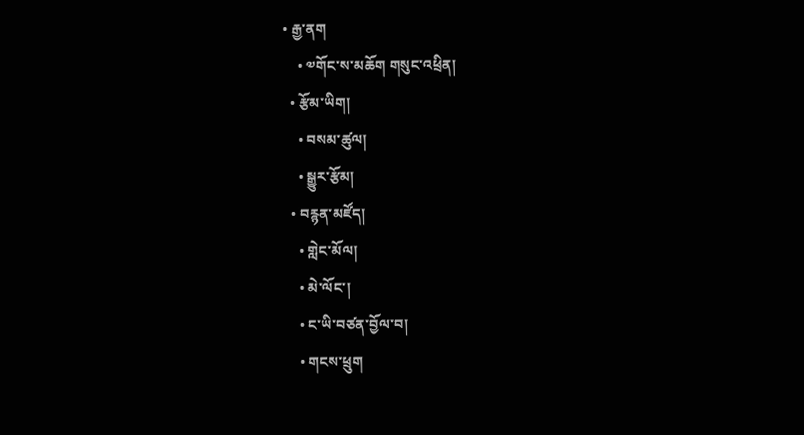• རྒྱ་ནག
    • ༧གོང་ས་མཆོག གསུང་འཕྲིན།
  • རྩོམ་ཡིག།
    • བསམ་ཚུལ།
    • སྒྱུར་རྩོམ།
  • བརྙན་མཛོད།
    • གླེང་མོལ།
    • མེ་ལོང་།
    • ང་ཡི་བཙན་བྱོལ་བ།
    • གངས་ཕྲུག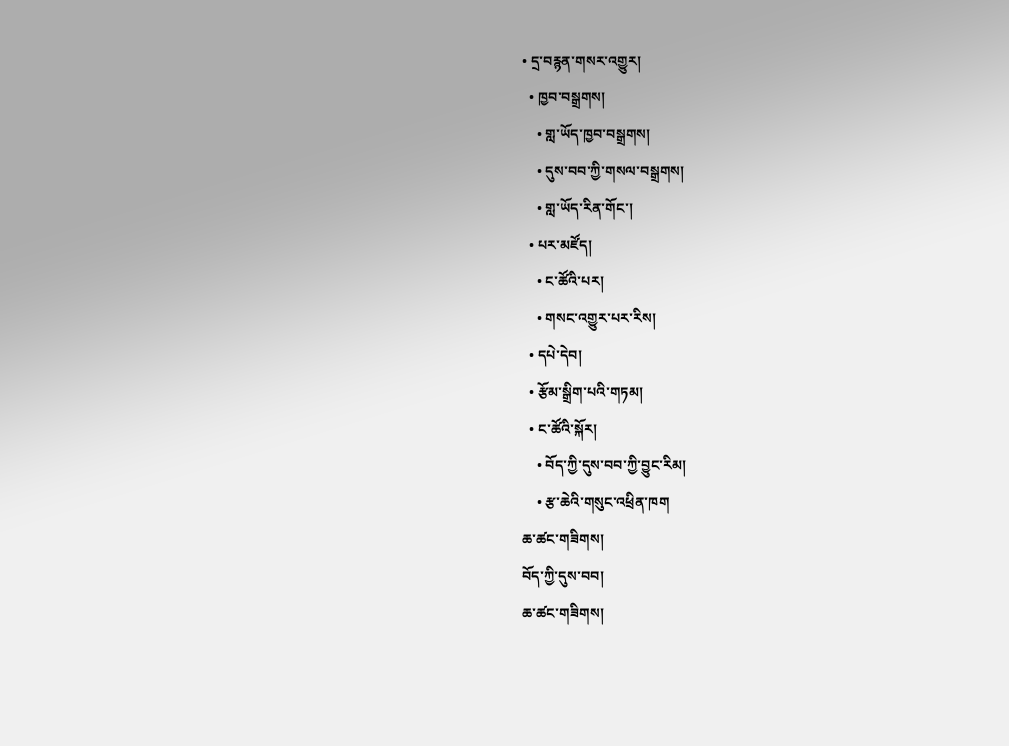• དྲ་བརྙན་གསར་འགྱུར།
  • ཁྱབ་བསྒྲགས།
    • གླ་ཡོད་ཁྱབ་བསྒྲགས།
    • དུས་བབ་ཀྱི་གསལ་བསྒྲགས།
    • གླ་ཡོད་རིན་གོང་།
  • པར་མཛོད།
    • ང་ཚོའི་པར།
    • གསང་འགྱུར་པར་རིས།
  • དཔེ་དེབ།
  • རྩོམ་སྒྲིག་པའི་གཏམ།
  • ང་ཚོའི་སྐོར།
    • བོད་ཀྱི་དུས་བབ་ཀྱི་བྱུང་རིམ།
    • རྩ་ཆེའི་གསུང་འཕྲིན་ཁག
ཆ་ཚང་གཟིགས།
བོད་ཀྱི་དུས་བབ།
ཆ་ཚང་གཟིགས།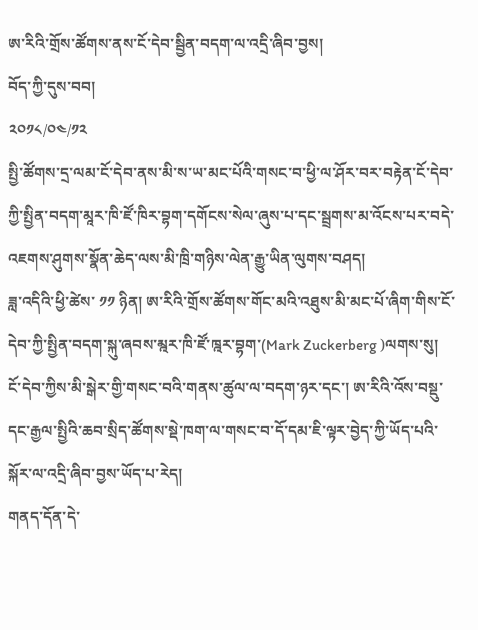ཨ་རིའི་གྲོས་ཚོགས་ནས་ངོ་དེབ་སྦྱིན་བདག་ལ་འདྲི་ཞིབ་བྱས།
བོད་ཀྱི་དུས་བབ།
༢༠༡༨/༠༤/༡༢
སྤྱི་ཚོགས་དྲ་ལམ་ངོ་དེབ་ནས་མི་ས་ཡ་མང་པོའི་གསང་བ་ཕྱི་ལ་ཤོར་བར་བརྟེན་ངོ་དེབ་ཀྱི་སྤྱིན་བདག་མཱར་ཁི་ཛོ་ཁིར་བྷག་དགོངས་སེལ་ཞུས་པ་དང་སྦྲགས་མ་འོངས་པར་བདེ་འཇགས་ཤུགས་སྣོན་ཆེད་ལས་མི་ཁྲི་གཉིས་ལེན་རྒྱུ་ཡིན་ལུགས་བཤད།
ཟླ་འདིའི་ཕྱི་ཚེས་ ༡༡ ཉིན། ཨ་རིའི་གྲོས་ཚོགས་གོང་མའི་འཐུས་མི་མང་པོ་ཞིག་གིས་ངོ་དེབ་ཀྱི་སྤྱིན་བདག་སྐུ་ཞབས་མྰར་ཁི་ཛོ་ཁྰར་བྷག་(Mark Zuckerberg )ལགས་སུ། ངོ་དེབ་ཀྱིས་མི་སྒེར་གྱི་གསང་བའི་གནས་ཚུལ་ལ་བདག་ཉར་དང་། ཨ་རིའི་འོས་བསྡུ་དང་རྒྱལ་སྤྱིའི་ཆབ་སྲིད་ཚོགས་སྡེ་ཁག་ལ་གསང་བ་དོ་དམ་ཇི་ལྟར་བྱེད་ཀྱི་ཡོད་པའི་སྐོར་ལ་འདྲི་ཞིབ་བྱས་ཡོད་པ་རེད།
གནད་དོན་དེ་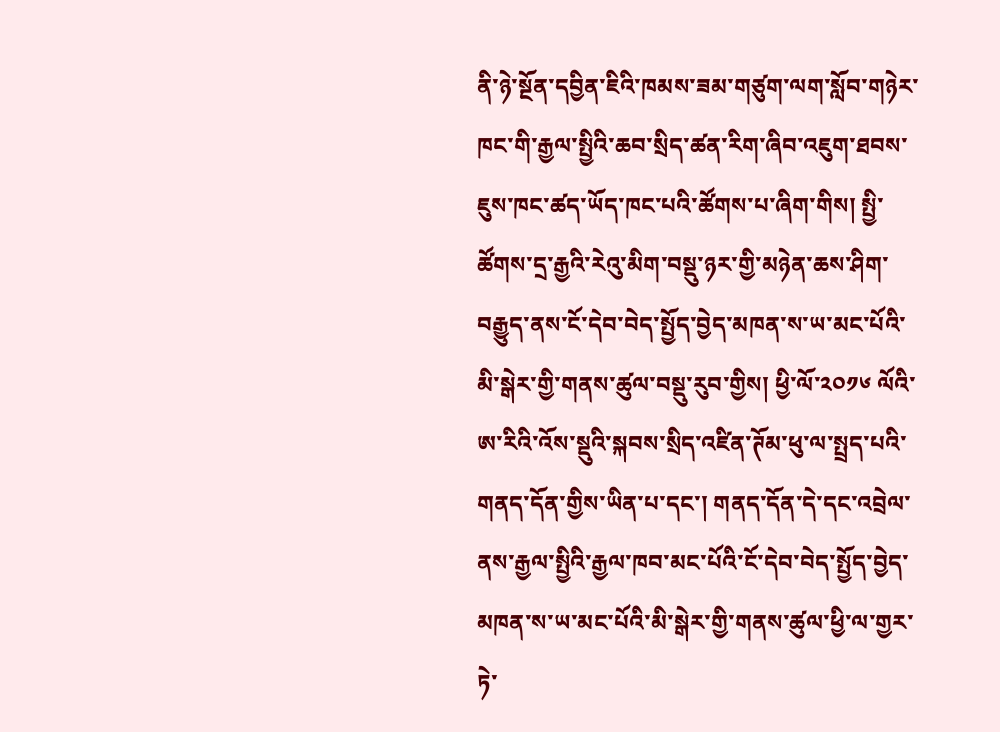ནི་ཉེ་སྔོན་དབྱིན་ཇིའི་ཁམས་ཟམ་གཙུག་ལག་སློབ་གཉེར་ཁང་གི་རྒྱལ་སྤྱིའི་ཆབ་སྲིད་ཚན་རིག་ཞིབ་འཇུག་ཐབས་ཇུས་ཁང་ཚད་ཡོད་ཁང་པའི་ཚོགས་པ་ཞིག་གིས། སྤྱི་ཚོགས་དྲ་རྒྱའི་རེའུ་མིག་བསྡུ་ཉར་གྱི་མཉེན་ཆས་ཤིག་བརྒྱུད་ནས་ངོ་དེབ་བེད་སྤྱོད་བྱེད་མཁན་ས་ཡ་མང་པོའི་མི་སྒེར་གྱི་གནས་ཚུལ་བསྡུ་རུབ་གྱིས། ཕྱི་ལོ་༢༠༡༦ ལོའི་ཨ་རིའི་འོས་སྡུའི་སྐབས་སྲིད་འཛིན་ཊོམ་ཕུ་ལ་སྤྲད་པའི་གནད་དོན་གྱིས་ཡིན་པ་དང་། གནད་དོན་དེ་དང་འབྲེལ་ནས་རྒྱལ་སྤྱིའི་རྒྱལ་ཁབ་མང་པོའི་ངོ་དེབ་བེད་སྤྱོད་བྱེད་མཁན་ས་ཡ་མང་པོའི་མི་སྒེར་གྱི་གནས་ཚུལ་ཕྱི་ལ་གྱར་ཏེ་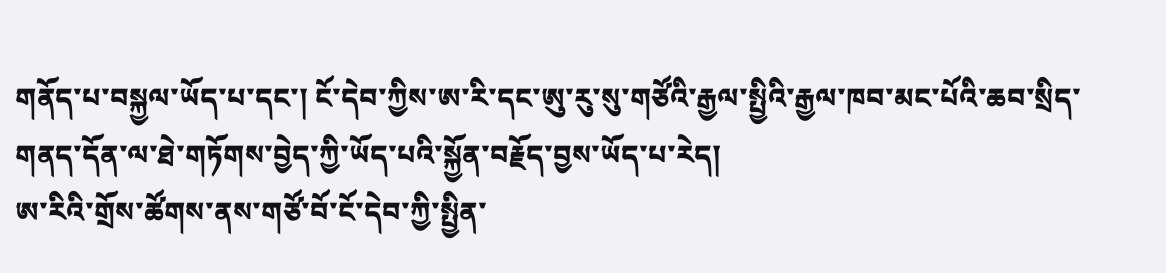གནོད་པ་བསྐྱལ་ཡོད་པ་དང་། ངོ་དེབ་ཀྱིས་ཨ་རི་དང་ཨུ་རུ་སུ་གཙོའི་རྒྱལ་སྤྱིའི་རྒྱལ་ཁབ་མང་པོའི་ཆབ་སྲིད་གནད་དོན་ལ་ཐེ་གཏོགས་བྱེད་ཀྱི་ཡོད་པའི་སྐྱོན་བརྗོད་བྱས་ཡོད་པ་རེད།
ཨ་རིའི་གྲོས་ཚོགས་ནས་གཙོ་བོ་ངོ་དེབ་ཀྱི་སྤྱིན་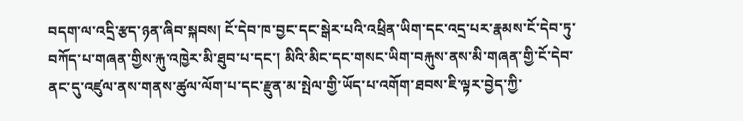བདག་ལ་འདྲི་རྩད་ཉན་ཞིབ་སྐབས། ངོ་དེབ་ཁ་བྱང་དང་སྒེར་པའི་འཕྲིན་ཡིག་དང་འདྲ་པར་རྣམས་ངོ་དེབ་ཏུ་བཀོད་པ་གཞན་གྱིས་རྐུ་འཁྱེར་མི་ཐུབ་པ་དང་། མིའི་མིང་དང་གསང་ཡིག་བརྐུས་ནས་མི་གཞན་གྱི་ངོ་དེབ་ནང་དུ་འཛུལ་ནས་གནས་ཚུལ་ལོག་པ་དང་རྫུན་མ་སྤེལ་གྱི་ཡོད་པ་འགོག་ཐབས་ཇི་ལྟར་བྱེད་ཀྱི་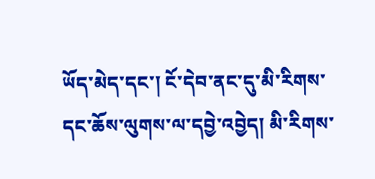ཡོད་མེད་དང་། ངོ་དེབ་ནང་དུ་མི་རིགས་དང་ཆོས་ལུགས་ལ་དབྱེ་འབྱེད། མི་རིགས་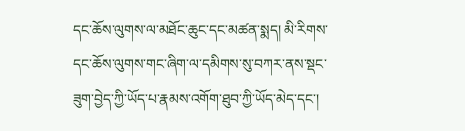དང་ཆོས་ལུགས་ལ་མཐོང་ཆུང་དང་མཚན་སྨད། མི་རིགས་དང་ཆོས་ལུགས་གང་ཞིག་ལ་དམིགས་སུ་བཀར་ནས་སྡང་ཟུག་བྱེད་ཀྱི་ཡོད་པ་རྣམས་འགོག་ཐུབ་ཀྱི་ཡོད་མེད་དང་།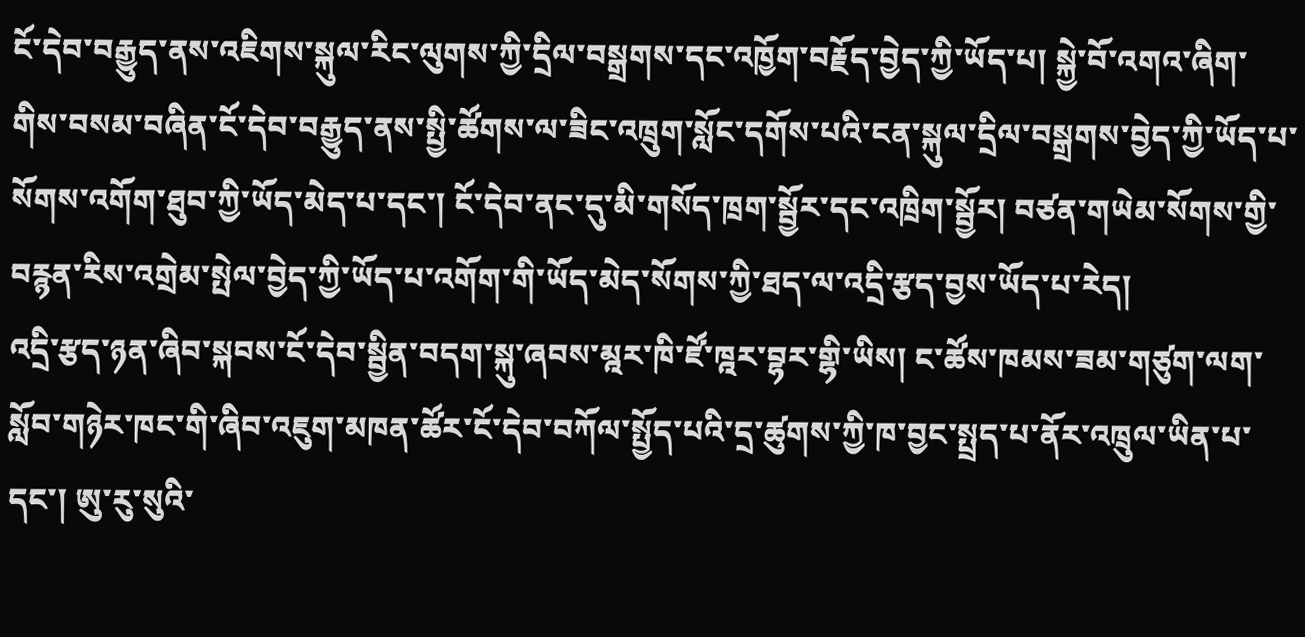ངོ་དེབ་བརྒྱུད་ནས་འཇིགས་སྐུལ་རིང་ལུགས་ཀྱི་དྲིལ་བསྒྲགས་དང་འཁྱོག་བརྗོད་བྱེད་ཀྱི་ཡོད་པ། སྐྱེ་བོ་འགའ་ཞིག་གིས་བསམ་བཞིན་ངོ་དེབ་བརྒྱུད་ནས་སྤྱི་ཚོགས་ལ་ཟིང་འཁྲུག་སློང་དགོས་པའི་ངན་སྐུལ་དྲིལ་བསྒྲགས་བྱེད་ཀྱི་ཡོད་པ་སོགས་འགོག་ཐུབ་ཀྱི་ཡོད་མེད་པ་དང་། ངོ་དེབ་ནང་དུ་མི་གསོད་ཁྲག་སྦྱོར་དང་འཁྲིག་སྦྱོར། བཙན་གཡེམ་སོགས་གྱི་བརྙན་རིས་འགྲེམ་སྤེལ་བྱེད་ཀྱི་ཡོད་པ་འགོག་གི་ཡོད་མེད་སོགས་ཀྱི་ཐད་ལ་འདྲི་རྩད་བྱས་ཡོད་པ་རེད།
འདྲི་རྩད་ཉན་ཞིབ་སྐབས་ངོ་དེབ་སྦྱིན་བདག་སྐུ་ཞབས་མྰར་ཁི་ཛོ་ཁྰར་བྷར་གྷི་ཡིས། ང་ཚོས་ཁམས་ཟམ་གཙུག་ལག་སློབ་གཉེར་ཁང་གི་ཞིབ་འཇུག་མཁན་ཚོར་ངོ་དེབ་བཀོལ་སྤྱོད་པའི་དྲ་ཚུགས་ཀྱི་ཁ་བྱང་སྤྲད་པ་ནོར་འཁྲུལ་ཡིན་པ་དང་། ཨུ་རུ་སུའི་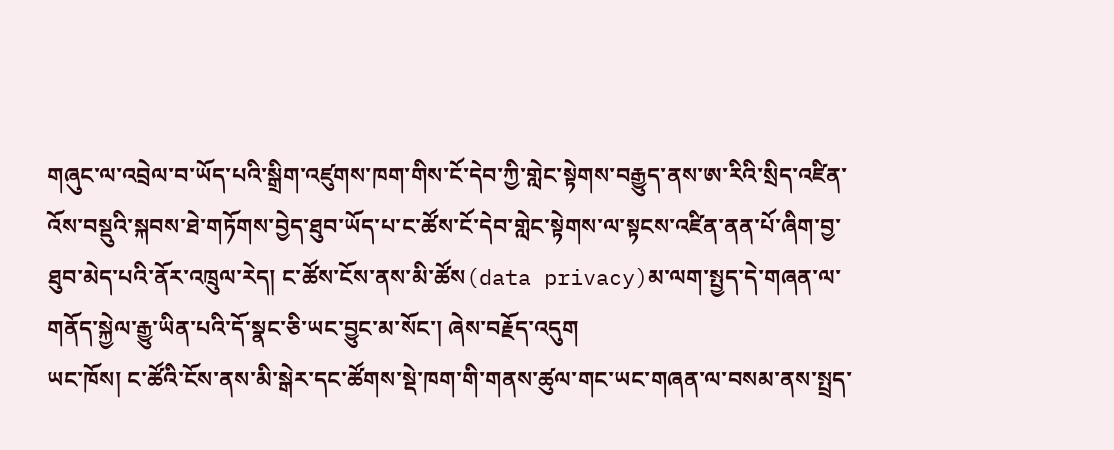གཞུང་ལ་འབྲེལ་བ་ཡོད་པའི་སྒྲིག་འཛུགས་ཁག་གིས་ངོ་དེབ་ཀྱི་གླེང་སྟེགས་བརྒྱུད་ནས་ཨ་རིའི་སྲིད་འཛིན་འོས་བསྡུའི་སྐབས་ཐེ་གཏོགས་བྱེད་ཐུབ་ཡོད་པ་ང་ཚོས་ངོ་དེབ་གླེང་སྟེགས་ལ་སྟངས་འཛིན་ནན་པོ་ཞིག་བྱ་ཐུབ་མེད་པའི་ནོར་འཁྲུལ་རེད། ང་ཚོས་ངོས་ནས་མི་ཚོས(data privacy)མ་ལག་སྤྱད་དེ་གཞན་ལ་གནོད་སྐྱེལ་རྒྱུ་ཡིན་པའི་དོ་སྣང་ཅི་ཡང་བྱུང་མ་སོང་། ཞེས་བརྗོད་འདུག
ཡང་ཁོས། ང་ཚོའི་ངོས་ནས་མི་སྒེར་དང་ཚོགས་སྡེ་ཁག་གི་གནས་ཚུལ་གང་ཡང་གཞན་ལ་བསམ་ནས་སྤྲད་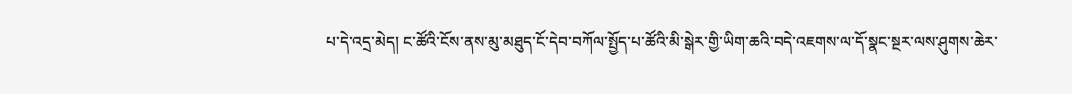པ་དེ་འདྲ་མེད། ང་ཚོའི་ངོས་ནས་མུ་མཐུད་ངོ་དེབ་བཀོལ་སྤྱོད་པ་ཚོའི་མི་སྒེར་གྱི་ཡིག་ཆའི་བདེ་འཇགས་ལ་དོ་སྣང་སྔར་ལས་ཤུགས་ཆེར་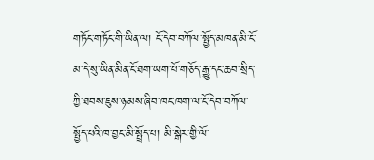གཏོང་གཏོང་གི་ཡིན་ལ། ངོ་དེབ་བཀོལ་སྤྱོད་མཁན་མི་ངོ་མ་དེ་སུ་ཡིན་མིན་ངོ་ཐག་ཡག་པོ་གཅོད་རྒྱུ་དང་ཆབ་སྲིད་ཀྱི་ཐབས་ཇུས་ཉམས་ཞིབ་ཁང་ཁག་ལ་ངོ་དེབ་བཀོལ་སྤྱོད་པའི་ཁ་བྱང་མི་སྤྲོད་པ། མི་སྒེར་གྱི་ལོ་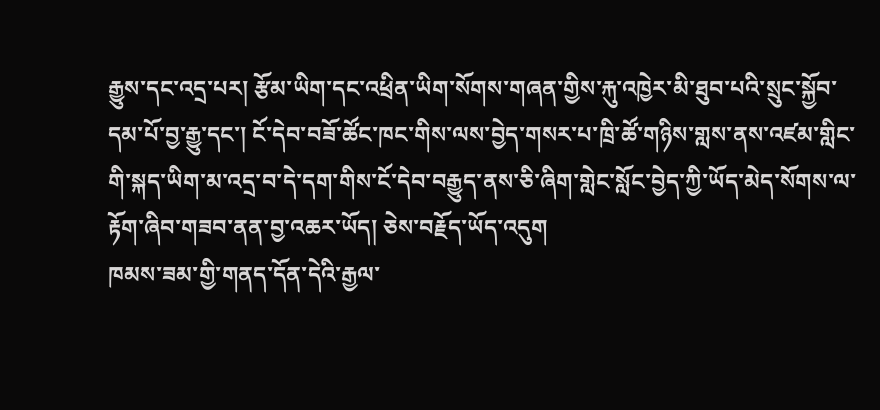རྒྱུས་དང་འདྲ་པར། རྩོམ་ཡིག་དང་འཕྲིན་ཡིག་སོགས་གཞན་གྱིས་རྐུ་འཁྱེར་མི་ཐུབ་པའི་སྲུང་སྐྱོབ་དམ་པོ་བྱ་རྒྱུ་དང་། ངོ་དེབ་བཟོ་ཚོང་ཁང་གིས་ལས་བྱེད་གསར་པ་ཁྲི་ཚོ་གཉིས་གླས་ནས་འཛམ་གླིང་གི་སྐད་ཡིག་མ་འདྲ་བ་དེ་དག་གིས་ངོ་དེབ་བརྒྱུད་ནས་ཅི་ཞིག་གླེང་སློང་བྱེད་ཀྱི་ཡོད་མེད་སོགས་ལ་རྟོག་ཞིབ་གཟབ་ནན་བྱ་འཆར་ཡོད། ཅེས་བརྗོད་ཡོད་འདུག
ཁམས་ཟམ་གྱི་གནད་དོན་དེའི་རྒྱལ་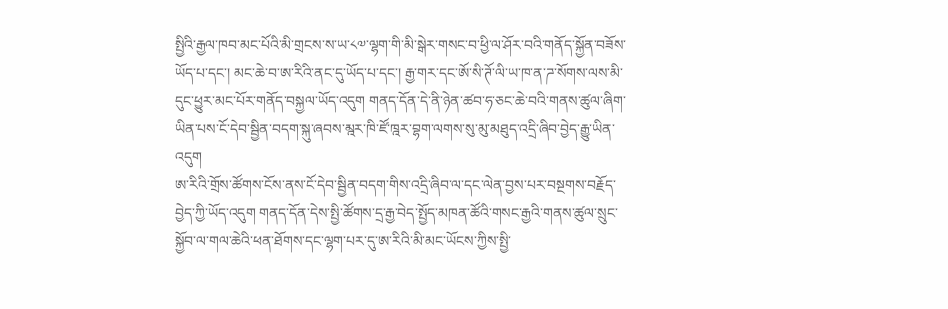སྤྱིའི་རྒྱལ་ཁབ་མང་པོའི་མི་གྲངས་ས་ཡ་༨༧་ལྷག་གི་མི་སྒེར་གསང་བ་ཕྱི་ལ་ཤོར་བའི་གནོད་སྐྱོན་བཟོས་ཡོད་པ་དང་། མང་ཆེ་བ་ཨ་རིའི་ནང་དུ་ཡོད་པ་དང་། རྒྱ་གར་དང་ཨོ་སི་ཊོ་ལི་ཡ་ཁ་ན་ཌ་སོགས་ལས་མི་དུང་ཕྱུར་མང་པོར་གནོད་བསྐྱལ་ཡོད་འདུག གནད་དོན་དེ་ནི་ཉེན་ཚབ་ཧ་ཅང་ཆེ་བའི་གནས་ཚུལ་ཞིག་ཡིན་པས་ངོ་དེབ་སྦྱིན་བདག་སྐུ་ཞབས་མྰར་ཁི་ཛོ་ཁྰར་བྷག་ལགས་སུ་མུ་མཐུད་འདྲི་ཞིབ་བྱེད་རྒྱུ་ཡིན་འདུག
ཨ་རིའི་གྲོས་ཚོགས་ངོས་ནས་ངོ་དེབ་སྦྱིན་བདག་གིས་འདྲི་ཞིབ་ལ་དང་ལེན་བྱས་པར་བསྔགས་བརྗོད་བྱེད་ཀྱི་ཡོད་འདུག གནད་དོན་དེས་སྤྱི་ཚོགས་དྲ་རྒྱ་བེད་སྤྱོད་མཁན་ཚོའི་གསང་རྒྱའི་གནས་ཚུལ་སྲུང་སྐྱོབ་ལ་གལ་ཆེའི་ཕན་ཐོགས་དང་ལྷག་པར་དུ་ཨ་རིའི་མི་མང་ཡོངས་ཀྱིས་སྤྱི་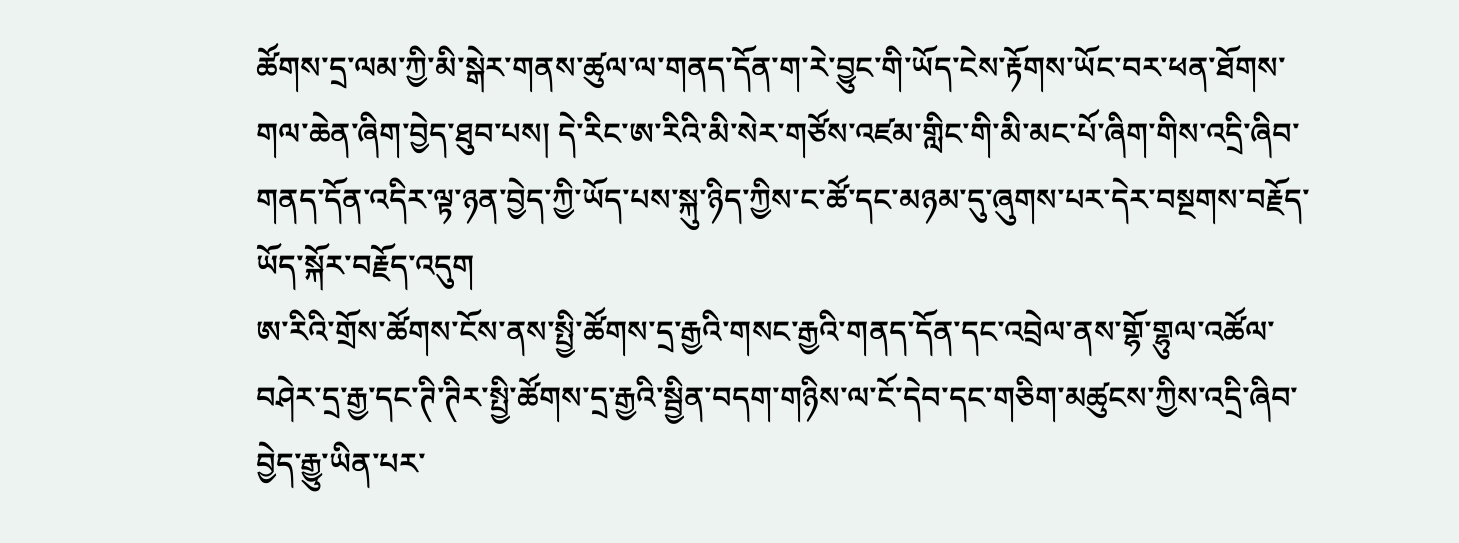ཚོགས་དྲ་ལམ་ཀྱི་མི་སྒེར་གནས་ཚུལ་ལ་གནད་དོན་ག་རེ་བྱུང་གི་ཡོད་ངེས་རྟོགས་ཡོང་བར་ཕན་ཐོགས་གལ་ཆེན་ཞིག་བྱེད་ཐུབ་པས། དེ་རིང་ཨ་རིའི་མི་སེར་གཙོས་འཛམ་གླིང་གི་མི་མང་པོ་ཞིག་གིས་འདྲི་ཞིབ་གནད་དོན་འདིར་ལྟ་ཉན་བྱེད་ཀྱི་ཡོད་པས་སྐུ་ཉིད་ཀྱིས་ང་ཚོ་དང་མཉམ་དུ་ཞུགས་པར་དེར་བསྔགས་བརྗོད་ཡོད་སྐོར་བརྗོད་འདུག
ཨ་རིའི་གྲོས་ཚོགས་ངོས་ནས་སྤྱི་ཚོགས་དྲ་རྒྱའི་གསང་རྒྱའི་གནད་དོན་དང་འབྲེལ་ནས་གྷོ་གྷུལ་འཚོལ་བཤེར་དྲ་རྒྱ་དང་ཊི་ཊིར་སྤྱི་ཚོགས་དྲ་རྒྱའི་སྦྱིན་བདག་གཉིས་ལ་ངོ་དེབ་དང་གཅིག་མཚུངས་ཀྱིས་འདྲི་ཞིབ་བྱེད་རྒྱུ་ཡིན་པར་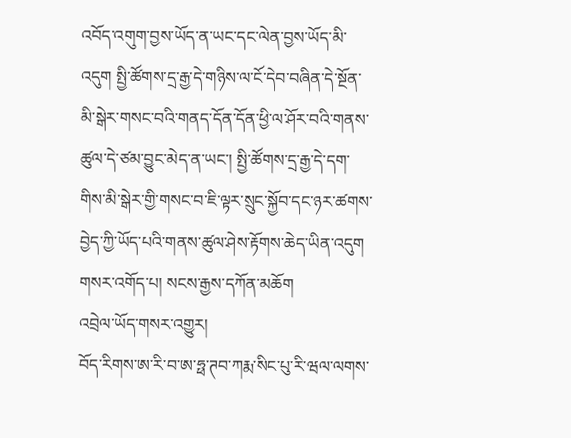འབོད་འགུག་བྱས་ཡོད་ན་ཡང་དང་ལེན་བྱས་ཡོད་མི་འདུག སྤྱི་ཚོགས་དྲ་རྒྱ་དེ་གཉིས་ལ་ངོ་དེབ་བཞིན་དེ་སྔོན་མི་སྒེར་གསང་བའི་གནད་དོན་དོན་ཕྱི་ལ་ཤོར་བའི་གནས་ཚུལ་དེ་ཙམ་བྱུང་མེད་ན་ཡང་། སྤྱི་ཚོགས་དྲ་རྒྱ་དེ་དག་གིས་མི་སྒེར་གྱི་གསང་བ་ཇི་ལྟར་སྲུང་སྐྱོབ་དང་ཉར་ཚགས་བྱེད་ཀྱི་ཡོད་པའི་གནས་ཚུལ་ཤེས་རྟོགས་ཆེད་ཡིན་འདུག
གསར་འགོད་པ། སངས་རྒྱས་དཀོན་མཆོག
འབྲེལ་ཡོད་གསར་འགྱུར།
བོད་རིགས་ཨ་རི་བ་ཨ་ཧྥ་ཊབ་ཀརྨ་སིང་པུ་རི་ཝལ་ལགས་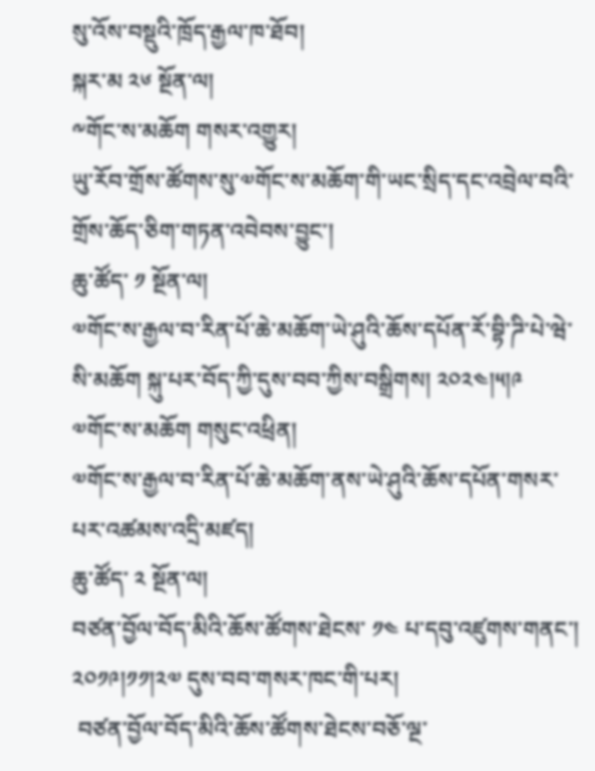སུ་འོས་བསྡུའི་ཁྲོད་རྒྱལ་ཁ་ཐོབ།
སྐར་མ ༢༦ སྔོན་ལ།
༸གོང་ས་མཆོག གསར་འགྱུར།
ཡུ་རོབ་གྲོས་ཚོགས་སུ་༧གོང་ས་མཆོག་གི་ཡང་སྲིད་དང་འབྲེལ་བའི་གྲོས་ཆོད་ཅིག་གཏན་འབེབས་བྱུང་།
ཆུ་ཚོད་ ༡ སྔོན་ལ།
༧གོང་ས་རྒྱལ་བ་རིན་པོ་ཆེ་མཆོག་ཡེ་ཤུའི་ཆོས་དཔོན་རོ་བྷི་ཌི་པེ་ཝེ་སི་མཆོག སྐུ་པར་བོད་ཀྱི་དུས་བབ་ཀྱིས་བསྒྲིགས། ༢༠༢༤།༥།༩
༧གོང་ས་མཆོག གསུང་འཕྲིན།
༧གོང་ས་རྒྱལ་བ་རིན་པོ་ཆེ་མཆོག་ནས་ཡེ་ཤུའི་ཆོས་དཔོན་གསར་པར་འཚམས་འདྲི་མཛད།
ཆུ་ཚོད་ ༢ སྔོན་ལ།
བཙན་བྱོལ་བོད་མིའི་ཆོས་ཚོགས་ཐེངས་ ༡༤ པ་དབུ་འཛུགས་གནང་། ༢༠༡༩།༡༡།༢༧ དུས་བབ་གསར་ཁང་གི་པར།
 བཙན་བྱོལ་བོད་མིའི་ཆོས་ཚོགས་ཐེངས་བཅོ་ལྔ་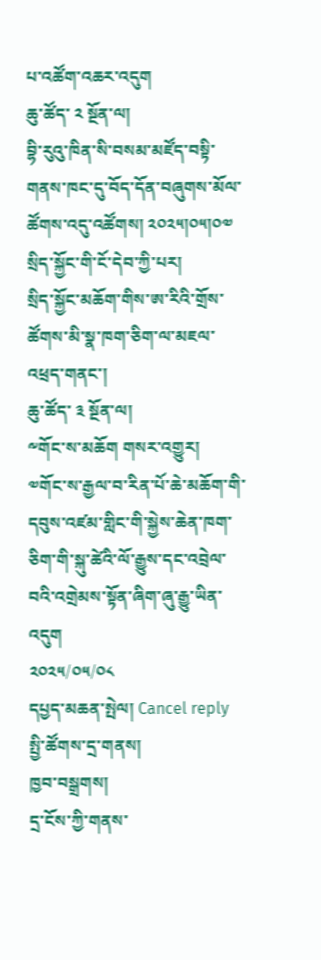པ་འཚོག་འཆར་འདུག
ཆུ་ཚོད་ ༢ སྔོན་ལ།
བྷི་རུའུ་ཁིན་སི་བསམ་མཛོད་བསྟི་གནས་ཁང་དུ་བོད་དོན་བཞུགས་མོལ་ཚོགས་འདུ་འཚོགས། ༢༠༢༥།༠༥།༠༧ སྲིད་སྐྱོང་གི་ངོ་དེབ་ཀྱི་པར།
སྲིད་སྐྱོང་མཆོག་གིས་ཨ་རིའི་གྲོས་ཚོགས་མི་སྣ་ཁག་ཅིག་ལ་མཇལ་འཕྲད་གནང་།
ཆུ་ཚོད་ ༣ སྔོན་ལ།
༸གོང་ས་མཆོག གསར་འགྱུར།
༧གོང་ས་རྒྱལ་བ་རིན་པོ་ཆེ་མཆོག་གི་དབུས་འཛམ་གླིང་གི་སྐྱེས་ཆེན་ཁག་ཅིག་གི་སྐུ་ཚེའི་ལོ་རྒྱུས་དང་འབྲེལ་བའི་འགྲེམས་སྟོན་ཞིག་ཞུ་རྒྱུ་ཡིན་འདུག
༢༠༢༥/༠༥/༠༨
དཔྱད་མཆན་སྤེལ། Cancel reply
སྤྱི་ཚོགས་དྲ་གནས།
ཁྱབ་བསྒྲགས།
དྲ་ངོས་ཀྱི་གནས་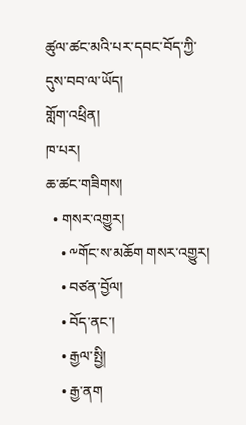ཚུལ་ཚང་མའི་པར་དབང་བོད་ཀྱི་དུས་བབ་ལ་ཡོད།
གློག་འཕྲིན།
ཁ་པར།
ཆ་ཚང་གཟིགས།
  • གསར་འགྱུར།
    • ༸གོང་ས་མཆོག གསར་འགྱུར།
    • བཙན་བྱོལ།
    • བོད་ནང་།
    • རྒྱལ་སྤྱི།
    • རྒྱ་ནག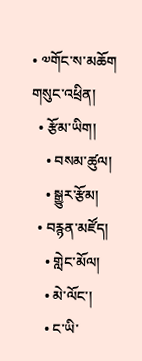• ༧གོང་ས་མཆོག གསུང་འཕྲིན།
  • རྩོམ་ཡིག།
    • བསམ་ཚུལ།
    • སྒྱུར་རྩོམ།
  • བརྙན་མཛོད།
    • གླེང་མོལ།
    • མེ་ལོང་།
    • ང་ཡི་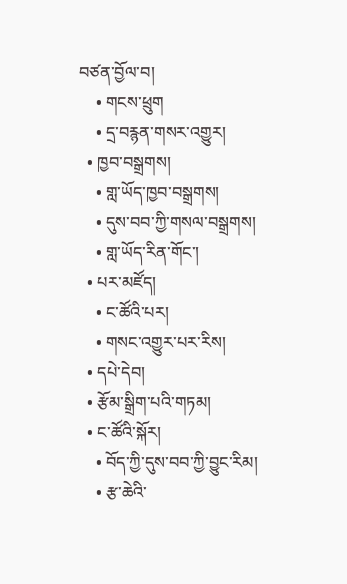བཙན་བྱོལ་བ།
    • གངས་ཕྲུག
    • དྲ་བརྙན་གསར་འགྱུར།
  • ཁྱབ་བསྒྲགས།
    • གླ་ཡོད་ཁྱབ་བསྒྲགས།
    • དུས་བབ་ཀྱི་གསལ་བསྒྲགས།
    • གླ་ཡོད་རིན་གོང་།
  • པར་མཛོད།
    • ང་ཚོའི་པར།
    • གསང་འགྱུར་པར་རིས།
  • དཔེ་དེབ།
  • རྩོམ་སྒྲིག་པའི་གཏམ།
  • ང་ཚོའི་སྐོར།
    • བོད་ཀྱི་དུས་བབ་ཀྱི་བྱུང་རིམ།
    • རྩ་ཆེའི་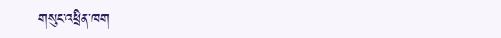གསུང་འཕྲིན་ཁག